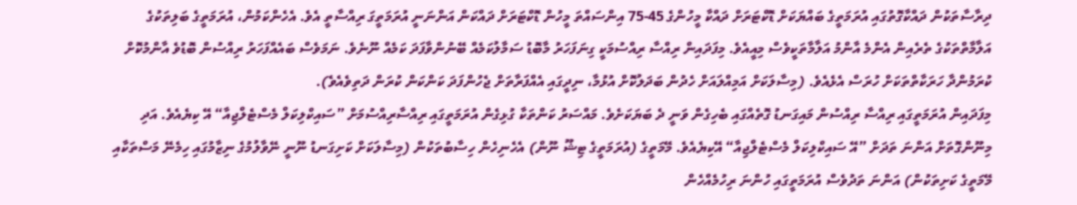ދިރާސާތަކުން ދައްކާގޮތުގައި އުރަމަތީގެ ބައްޔަކަށް ޑޮކްޓަރަށް ދައްކާ މީހުންގެ 45-75 އިންސައްތަ މީހުން ޑޮކްޓަރަށް ދައްކަން އަންނަނީ އުރަމަތީގަ ރިއްސާތީ އެވެ. އެހެންކަމުން، އުރަމަތީގެ ބަލިތަކުގެ އަލާމާތްތަކުގެ ތެރެއިން އެންމެ އާންމު އަލާމާތަކީވެސް މިއީއެވެ. މިފަދައިން ރިއްސާ ރިއްސުމަކީ ގިނަފަހަރު މާބޮޑު ސަމާލުކަމެއް ބޭނުންވާފަދަ ކަމެއް ނޫނެވެ. ނަމަވެސް ބައެއްފަހަރު ރިއްސުން ބޮޑުވެ އާންމުކޮށް ކުރަމުންދާ ހަރަކާތްތަކަށް ހުރަސް އެޅެއެވެ. (މިސާލަކަށް އަމިއްލައަށް ހެދުން ބަދަލުކޮށް އުޅުމާ، ނިދީގައި އެއްފަރާތަށް ޖެހުންފަދަ ކަންކަން ކުރަން ދަތިވެއެވެ).
މިފަދައިން އުރަމަތީގައި ރިއްސާ ރިއްސުން މައިގަނޑު ގޮތެއްގައި ބެހިގެން ވަނީ ދެ ބަޔަކަށެވެ. މައްސަރު ކަންތަކާ ގުޅިގެން އުރަމަތީގައި ރިއްސާރިއްސުމަށް ”ސައިކްލިކަލް މެސްޓެލްޖިއާ“ އޭ ކިޔެއެވެ. އަދި މިނޫންގޮތަށް އަންނަ ތަދަށް ”އޭ ސައިކްލިކަލް މެސްޓެލްޖިއާ“ އޭކިޔެއެވެ. މޭމަތީގެ (އުރަމަތީގެ ޓިޝޫ ނޫން) އެހެނިހެން ހިސާބުތަކުން (މިސާލަކަށް ކަށިގަނޑު ނޫނީ ނޭވާލުމުގެ ނިޒާމުގައި ހިމެނޭ މަސްތަކާއި މޭމަތީގެ ކަށިތަކުން) އަންނަ ތަދުވެސް އުރަމަތީގައި ހުންނަ ރިހުމެއްހެން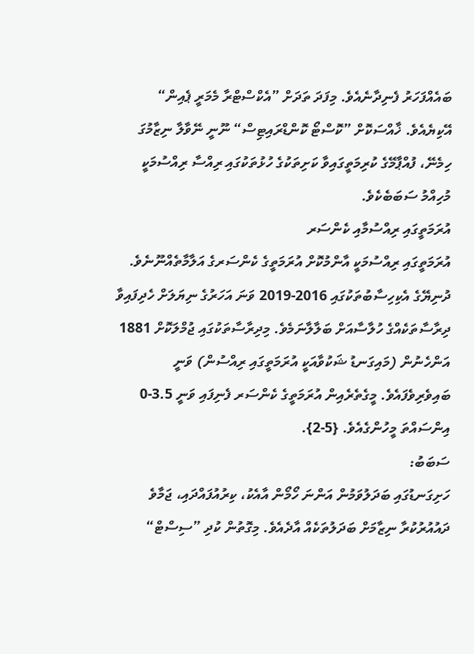ބައެއްފަހަރު ފެނިދާނެއެވެ. މިފަދަ ތަދަށް ”އެކްސްޓްރާ މެމަރީ ޕެއިން“ އޭކިޔެއެވެ. ޚާއްސަކޮށް ”ކޮސްޓޯ ކޮންޑްރައިޓިސް“ ނޫނީ ނޭވާލާ ނިޒާމުގަ ހިމެނޭ، ފުއްޕާމޭގެ ކުރިމަތީގައިވާ ކަށިތަކުގެ ހުޅުތަކުގައި ރިއްސާ ރިއްސުމަކީ މުހިއްމު ސަބަބެކެވެ.
އުރަމަތީގައި ރިއްސުމާއި ކެންސަރ
އުރަމަތީގައި ރިއްސުމަކީ އާންމުކޮށް އުރަމަތީގެ ކެންސަރގެ އަލާމާތެއްނޫނެވެ. ދުނިޔޭގެ އެކިހިސާބުތަކުގައި 2016-2019 ވަނަ އަހަރުގެ ނިޔަލަށް ހެދިފައިވާ ދިރާސާތަކެއްގެ ހުލާސާއަށް ބަލާލާނަމެވެ. މިދިރާސާތަކުގައި ޖުމްލަކޮށް 1881 އަންހެނުން (މައިގަނޑު ޝަކުވާއަކީ އުރަމަތީގައި ރިއްސުން) ވަނީ ބައިވެރިވެފައެވެ. މީގެތެރެއިން އުރަމަތީގެ ކެންސަރ ފެނިފައި ވަނީ 3.5-0 އިންސައްތަ މީހުންގެއެވެ. {5-2}.
ސަބަބު:
ހަށިގަނޑުގައި ބަދަލުވަމުން އަންނަ ހޯމޯން އާއެކު، ކިރުއުފައްދައި، ޖަމާވެ ދައުއުރުކުރާ ނިޒާމަށް ބަދަލުތަކެއް އާދެއެވެ. މިގޮތުން ކުދި ”ސިސްޓް“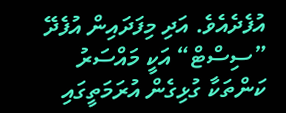އުފެދެއެވެ. އަދި މިފަދައިން އުފެދޭ ”ސިސްޓް“ އަކީ މައްސަރު ކަންތަކާ ގުޅިގެން އުރަމަތީގައި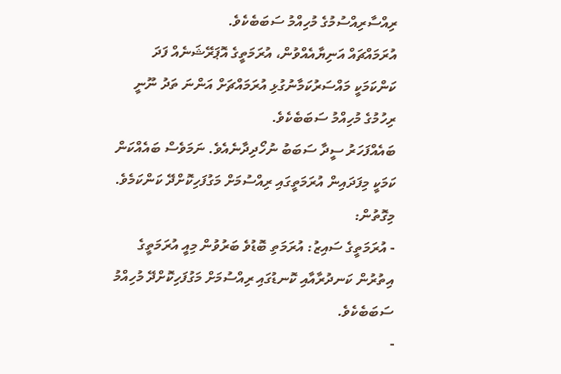ރިއްސާރިއްސުމުގެ މުހިއްމު ސަބަބެކެވެ.
އުރަމައްޗައް އަނިޔާއެއްވުން، އުރަމަތީގެ އޮޕަރޭޝަނެއް ފަދަ ކަންކަމަކީ މައްސަރުކަމާނުގުޅި އުރަމައްޗަށް އަންނަ ތަދު ނޫނީ ރިހުމުގެ މުހިއްމު ސަބަބެކެވެ.
ބައެއްފަހަރު ސީދާ ސަބަބު ނުހޯދިދާނެއެވެ. ނަމަވެސް ބައެއްކަން ކަމަކީ މިފަދައިން އުރަމަތީގައި ރިއްސުމަށް މަގުފަހިކޮށްދޭ ކަންކަމެވެ. މިގޮތުން:
- އުރަމަތީގެ ސައިޒު: އުރަމަތި ބޮޑުވެ ބަރުވުން މިއީ އުރަމަތީގެ އިތުރުން ކަނދުރާއާއި ކޮނޑުގައި ރިއްސުމަށް މަގުފަހިކޮށްދޭ މުހިއްމު ސަބަބެކެވެ.
-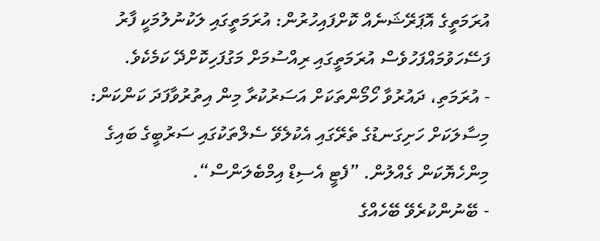އުރަމަތީގެ އޮޕަރޭޝަނެއް ކޮށްފައިހުރުން: އުރަމަތީގައި ލަކުނުލުމަކީ ފާރު ފަސޭހަވުމައްފަހުވެސް އުރަމަތީގައި ރިއްސުމަށް މަގުފަހިކޮށްދޭ ކަމެކެވެ.
- އުރަމަތި، ދައުރުވާ ހޯމޯންތަކަށް އަސަރުކުރާ މިން އިތުރުވާފަދަ ކަންކަން: މިސާލަކަށް ހަށިގަނޑުގެ ތެރޭގައި އެކުލެވޭ ސެލްތަކުގައި ސަރުބީގެ ބައިގެ މިންހެޔޮކަން ގެއްލުން. ”ފެޓީ އެސިޑް އިމްބެލަންސް“.
- ބޭނުންކުރެވޭ ބޭހެއްގެ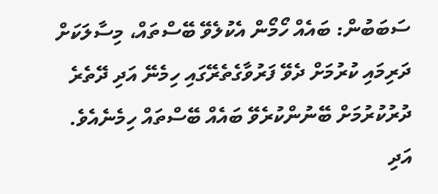ސަބަބުން: ބައެއް ހޯމޯން އެކުލެވޭ ބޭސްތައް، މިސާލަކަށް ދަރިމައި ކުރުމަށް ދެވޭ ފަރުވާގެތެރޭގައި ހިމެނޭ އަދި ދޭތެރެ ދުރުކުރުމަށް ބޭނުންކުރެވޭ ބައެއް ބޭސްތައް ހިމެނެއެވެ. އަދި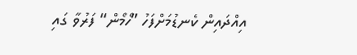އިއްދައިން ކެނޑުމަށްފަހު ”ހޯމޯން“ ފަރުވާ ގައި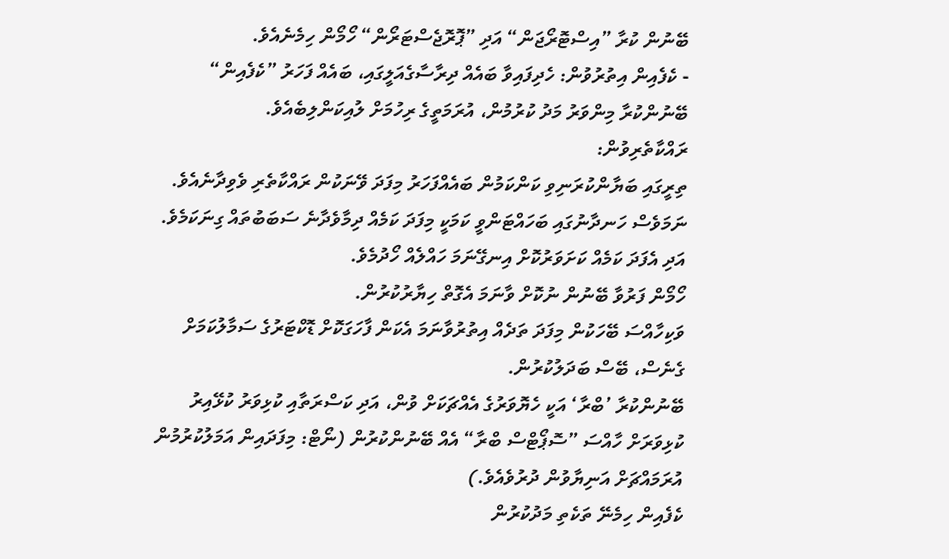ބޭނުން ކުރާ ”އިސްޓޮރޯޖަން“ އަދި ”ޕޮރޮޖެސްޓަރޯން“ ހޯމޯން ހިމެނެއެވެ.
- ކެފެއިން އިތުރުވުން: ހެދިފައިވާ ބައެއް ދިރާސާގެއަލީގައި، ބައެއް ފަހަރު ”ކެފެއިން“ ބޭނުންކުރާ މިންވަރު މަދު ކުރުމުން، އުރަމަތީގެ ރިހުމަށް ލުއިކަންލިބެއެވެ.
ރައްކާތެރިވުން:
ތިރީގައި ބަޔާންކުރަނިވި ކަންކަމުން ބައެއްފަހަރު މިފަދަ ވޭނަކުން ރައްކާތެރި ވެވިދާނެއެވެ. ނަމަވެސް ހަނދާނުގައި ބަހައްޓަންވީ ކަމަކީ މިފަދަ ކަމެއް ދިމާވެދާނެ ސަބަބުތައް ގިނަކަމެވެ. އަދި އެފަދަ ކަމެއް ކަށަވަރުކޮށް އިނގޭނަމަ ހައްލެއް ހޯދުމެވެ.
ހޯމޯން ފަރުވާ ބޭނުން ނުކޮށް ވާނަމަ އެގޮތް ހިޔާރުކުރުން.
ވަކިހާއްސަ ބޭހަކުން މިފަދަ ތަދެއް އިތުރުވާނަމަ އެކަން ފާހަގަކޮށް ޑޮކްޓަރުގެ ސަމާލުކަމަށް ގެނެސް، ބޭސް ބަދަލުކުރުން.
ބޭނުންކުރާ ’ބްރާ‘ އަކީ ހެޔޮވަރުގެ އެއްޗަކަށް ވުން، އަދި ކަސްރަތާއި ކުޅިވަރު ކުޅޭއިރު ކުޅިވަރަށް ހާއްސަ ”ސޮޕޯޓްސް ބްރާ“ އެއް ބޭނުންކުރުން (ނޯޓް: މިފަދައިން އަމަލުކުރުމުން އުރަމައްޗަށް އަނިޔާވުން ދުރުވެއެވެ.)
ކެފެއިން ހިމެނޭ ތަކެތި މަދުކުރުން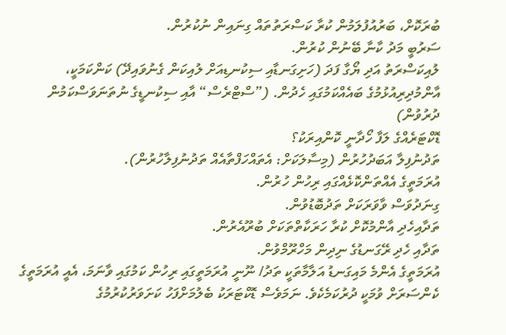ބުރަކޮށް، ބަރުއުފުލަމުން ކުރާ ކަސްރަތުތައް ގިނައިން ނުކުރުން.
ސަރުބީ މަދު ކާނާ ބޭނުން ކުރުން.
ލުއިކަސްރަތު އަދި ޔޯގާ ފަދަ (ހަށިގަނޑާއި ސިކުނޑިއަށް ލުއިކަން ގެނުވައިދޭ) ކަންކަމަކީ، އާންމުދިރިއުޅުމުގެ ބައެއްކަމުގައި ހެދުން. (”ސްޓްރެސް“ އާއި ސިކުނޑީގެ ނުތަނަވަސްކަމުން ދުރުވުން)
ޑޮކްޓަރެއްގެ ލަފާ ހޯދާނީ ކޮންއިރަކު؟
ތަދުނުފިލާ އަބަދުހުރުން (މިސާލަކަށް: އެތައްހަފްތާއެއް ތަދުނުފިލާހުރުން).
އުރަމަތީގެ އެއްތަންކޮޅެއްގައި ރިހުން ހުރުން.
ގިނަދުވަސް ވާވަރަކަށް ތަދުބޮޑުވުން.
ތަދާއިހެދި އާންމުކޮށް ކުރާ ހަރަކާތްތަކަށް ބުރޫއެރުން.
ތަދާއި ހެދި ރޭގަނޑުގެ ނިދިން މަހްރޫމްވުން.
އުރަމަތީގެ އެންމެ މައިގަނޑު އަލާމާތަކީ ތަދު/ ނޫނީ އުރަމަތީގައި ރިހުން ކަމުގައި ވާނަމަ، އެއީ އުރަމަތީގެ ކެންސަރަށް ވުމަކީ ދުރުކަމެކެވެ. ނަމަވެސް ޑޮކްޓަރަކު ބެލުމަށްފަހު ކަށަވަރުކުރުމުގެ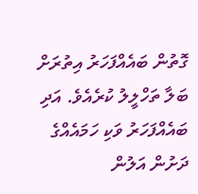ގޮތުން ބައެއްފަހަރު އިތުރަށް ބަލާ ތަހްލީލު ކުރެއެވެ. އަދި ބައެއްފަހަރު ވަކި ހަމައެއްގެ ދަށުން އަލުން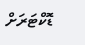ޑޮކްޓަރަށް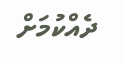ދެއްކުމަށް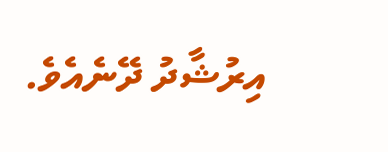އިރުޝާދު ދޭނެއެވެ.